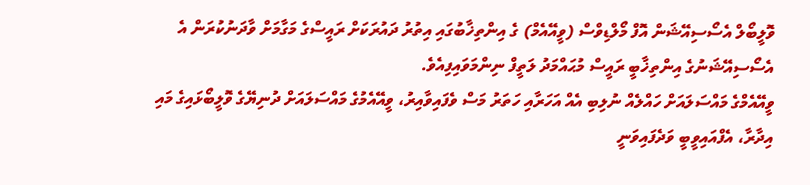ވޮލީބޯލް އެސޯސިއޭޝަން އޮފް މޯލްޑިވްސް (ވީއޭއެމް) ގެ އިންތިޚާބުގައި އިތުރު ދައުރަކަށް ރައީސްގެ މަގާމަށް ވާދަނުކުރަން އެ އެސޯސިއޭޝަނުގެ އިންތިޚާބީ ރައީސް މުޙައްމަދު ލަތީފް ނިންމަވައިފިއެވެ.
ވީއޭއެމްގެ މައްސަލައަށް ހައްލެއް ނުލިބި އެއް އަހަރާއި ހަތަރު މަސް ވެފައިވާއިރު، ވީއޭއެމުގެ މައްސަލައަށް ދުނިޔޭގެ ވޮލީބޯޅައިގެ މައި އިދާރާ، އެފްއައިވީބީ ވަދެފައިވަނީ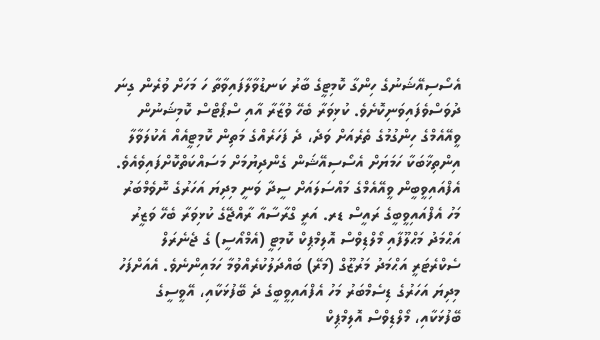އެސޯސިއޭޝަނުގެ ހިންގާ ކޮމިޓީގެ ބާރު ކަނޑުވާލާފައިވާތާ ހަ މަހަށް ވުރެން ގިނަ ދުވަސްވެފައިވަނިކޮށެވެ. ކުޅިވަރާ ބެހޭ ވުޒާރާ އާއި ސްޕޯޓްސް ކޮމިޝަނުން ވީއޭއެމްގެ ހިންގުމުގެ ތެރެއަށް ވަދެ، ދެ ފަހަރެއްގެ މަތިން ކޮމިޓީއެއް އެކުލަވާލާ އިންތިޚާބަކާ ހަމަޔަށް އެސޯސިއޭޝަން ގެންދިޔުމަށް މަސައްކަތްކޮށްފައިވެއެވެ.
އެފްއައިވީބީން ވީއޭއެމްގެ މައްސަލައަށް ސީދާ ވަނީ މިދިޔަ އަހަރުގެ ނޮވެމްބަރު މަހު އެފްއައިވީބީގެ ރައީސް ޑރ. އަރީ ގްރާސާއާ ރާއްޖޭގެ ކުޅިވަރާ ބެހޭ ވަޒީރު އަޙްމަދު މަޙްލޫފާއި މޯލްޑިވްސް އޮލިމްޕިކް ކޮމިޓީ (އެމްއޯސީ) ގެ ޖެނެރަލް ސެކްރެޓަރީ އަޙްމަދު މަރުޒޫގް (މަރޭ) ބައްދަލުކުރެއްވުމާ ހަމައިންނެވެ. އެއަށްފަހު މިދިޔަ އަހަރުގެ ޑިސެމްބަރު މަހު އެފްއައިވީބީގެ ދެ ބޭފުޅަކާއި، އޭވީސީގެ ބޭފުޅަކާއި، މޯލްޑިވްސް އޮލިމްޕިކް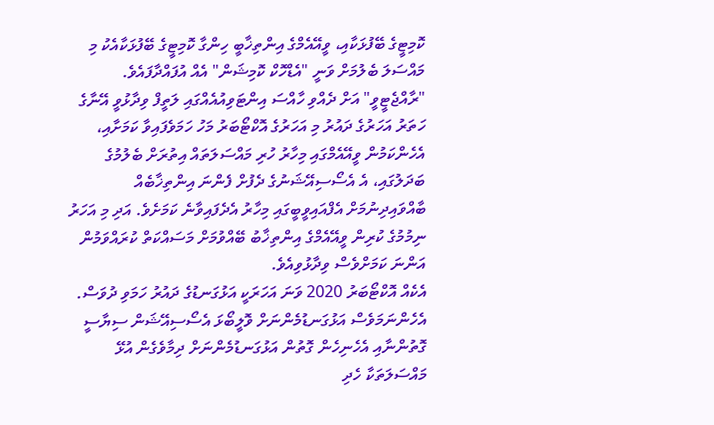ކޮމިޓީގެ ބޭފުޅަކާއި، ވީއޭއެމްގެ އިންތިޚާބީ ހިންގާ ކޮމިޓީގެ ބޭފުޅަކާއެކު މި މައްސަލަ ބެލުމަށް ވަނީ "އެޑްހޮކް ކޮމިޝަން" އެއް އުފައްދާފައެވެ.
"ރާއްޖެޓީވީ" އަށް ދެއްވި ހާއްސަ އިންޓަވިއުއެއްގައި ލަތީފް ވިދާޅުވީ އޭނާގެ ހަތަރު އަހަރުގެ ދައުރު މި އަހަރުގެ އޮކްޓޯބަރު މަހު ހަމަވެފައިވާ ކަމަށާއި، އެހެންކަމުން ވީއޭއެމްގައި މިހާރު ހުރި މައްސަލަތައް އިތުރަށް ބެލުމުގެ ބަދަލުގައި، އެ އެސޯސިއޭޝަނުގެ ދެފުށް ފެންނަ އިންތިޚާބެއް ބާއްވައިދިނުމަށް އެފްއައިވީބީގައި މިހާރު އެދެފައިވާނެ ކަމަށެވެ. އަދި މި އަހަރު ނިމުމުގެ ކުރިން ވީއޭއެމްގެ އިންތިޚާބު ބޭއްވުމަށް މަސައްކަތް ކުރައްވަމުން އަންނަ ކަމަށްވެސް ވިދާޅުވިއެވެ.
އެކެއް އޮކްޓޯބަރު 2020 ވަނަ އަހަރަކީ އަޅުގަނޑުގެ ދައުރު ހަމަވި ދުވަސް. އެހެންނަމަވެސް އަޅުގަނޑުމެންނަށް ވޮލީބޯޅަ އެސޯސިއޭޝަން ސިޔާސީ ގޮތުންނާއި އެހެނިހެން ގޮތުން އަޅުގަނޑުމެންނަށް ދިމާވެގެން އުޅޭ މައްސަލަތަކާ ހެދި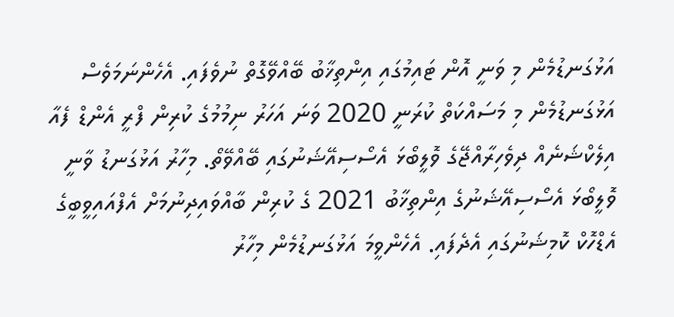އަޅުގަނޑުމެން މި ވަނީ އޮން ޓައިމުގައި އިންތިޚާބު ބޭއްވޭގޮތް ނުވެފައި. އެހެންނަމަވެސް އަޅުގަނޑުމެން މި މަސައްކަތް ކުރަނީ 2020 ވަނަ އަހަރު ނިމުމުގެ ކުރިން ފްރީ އެންޑް ފެއާ އިލެކްޝަނެއް ދިވެހިރާއްޖޭގެ ވޮލީބޯޅަ އެސޯސިއޭޝަނުގައި ބޭއްވޭތޯ. މިހާރު އަޅުގަނޑު ވާނީ ވޮލީބޯޅަ އެސޯސިއޭޝަނުގެ އިންތިޚާބު 2021 ގެ ކުރިން ބާއްވައިދިނުމަށް އެފްއައިވީބީގެ އެޑްހޮކް ކޮމިޝަނުގައި އެދެފައި. އެހެންވީމަ އަޅުގަނޑުމެން މިހާރު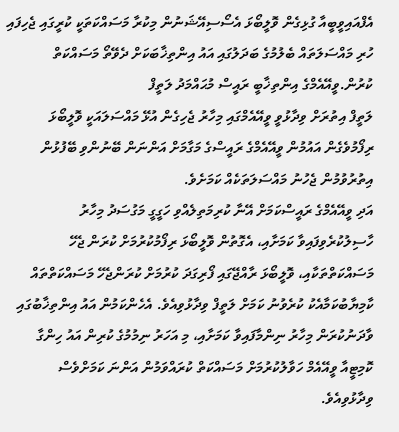އެފްއައިވީބީއާ ގުޅިގެން ވޮލީބޯޅަ އެސޯސިއޭޝަނުން މިކުރާ މަސައްކަތަކީ ކުރީގައި ޖެހިފައި ހުރި މައްސަލަތައް ބެލުމުގެ ބަދަލުގައި އައު އިންތިޚާބަކަށް ދެވޭތޯ މަސައްކަތް ކުރުން.ވީއޭއެމްގެ އިންތިޚާބީ ރައީސް މުޙައްމަދު ލަތީފް
ލަތީފް އިތުރަށް ވިދާޅުވީ ވީއޭއެމްގައި މިހާރު ޖެހިގެން އުޅޭ މައްސަލައަކީ ވޮލީބޯޅަ ރިފޯމުވެގެން އައުމުން ވީއޭއެމްގެ ރައީސްގެ މަގާމަށް އަންނަން ބޭނުންވި ބޭފުޅުން އިތުރުވުމުން ޖެހުނު މައްސަލަތަކެއް ކަމަށެވެ.
އަދި ވީއޭއެމްގެ ރައީސްކަމަށް އޭނާ ކުރިމަތިލެއްވި ހަގީގީ މަގުސަދު މިހާރު ހާސިލުކުރެވިފައިވާ ކަމަށާއި، އެގޮތުން ވޮލީބޯޅަ ރިފޯމުކުރުމަށް ކުރަން ޖެހޭ މަސައްކަތްތަކާއި، ވޮލީބޯޅަ ރާއްޖޭގައި ފޯރިގަދަ ކުރުމަށް ކުރަންޖެހޭ މަސައްކަތްތައް ކާމިޔާބުކަމާއެކު ކުރެވުނު ކަމަށް ލަތީފް ވިދާޅުވިއެވެ. އެހެންކަމުން އައު އިންތިޚާބުގައި ވާދަނުކުރަން މިހާރު ނިންމާފައިވާ ކަމަށާއި، މި އަހަރު ނިމުމުގެ ކުރިން އައު ހިންގާ ކޮމިޓީއާ ވީއޭއެމް ހަވާލުކުރުމަށް މަސައްކަތް ކުރައްވަމުން އަންނަ ކަމަށްވެސް ވިދާޅުވިއެވެ.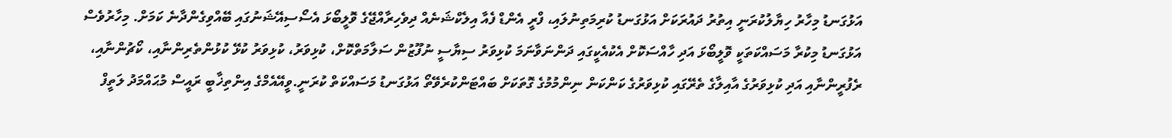އަޅުގަނޑު މިހާރު ހިޔާލުކުރަނީ އިތުރު ދައުރަކަށް އަޅުގަނޑު ކުރިމަތިނުލައި، ފްރީ އެންޑް ފެއާ އިލެކްޝަނެއް ދިވެހިރާއްޖޭގެ ވޮލީބޯޅަ އެސޯސިއޭޝަނުގައި ބޭއްވިގެންދާނެ ކަމަށް. މިހާރުވެސް އަޅުގަނޑު މިކުރާ މަސައްކަތަކީ ވޮލީބޯޅަ އަދި ހާއްސަކޮށް އެކުއެކީގައި ދަންނަވާނަމަ ކުޅިވަރު ސިޔާސީ ނުފޫޒުން ސަލާމަތްކޮށް، ކުޅިވަރު، ކުޅިވަރު ކުޅޭ ކުޅުންތެރިންނާއި، ކޯޗުންނާއި، ރެފުރީންނާއި އަދި ކުޅިވަރުގެ އާއިލާގެ ތެރޭގައި ކުޅިވަރުގެ ކަންކަން ނިންމުމުގެ ގޮތަކަށް ބައްޓަންކުރެވޭތޯ އަޅުގަނޑު މަސައްކަތް ކުރަނީ.ވީއޭއެމްގެ އިންތިޚާބީ ރައީސް މުޙައްމަދު ލަތީފް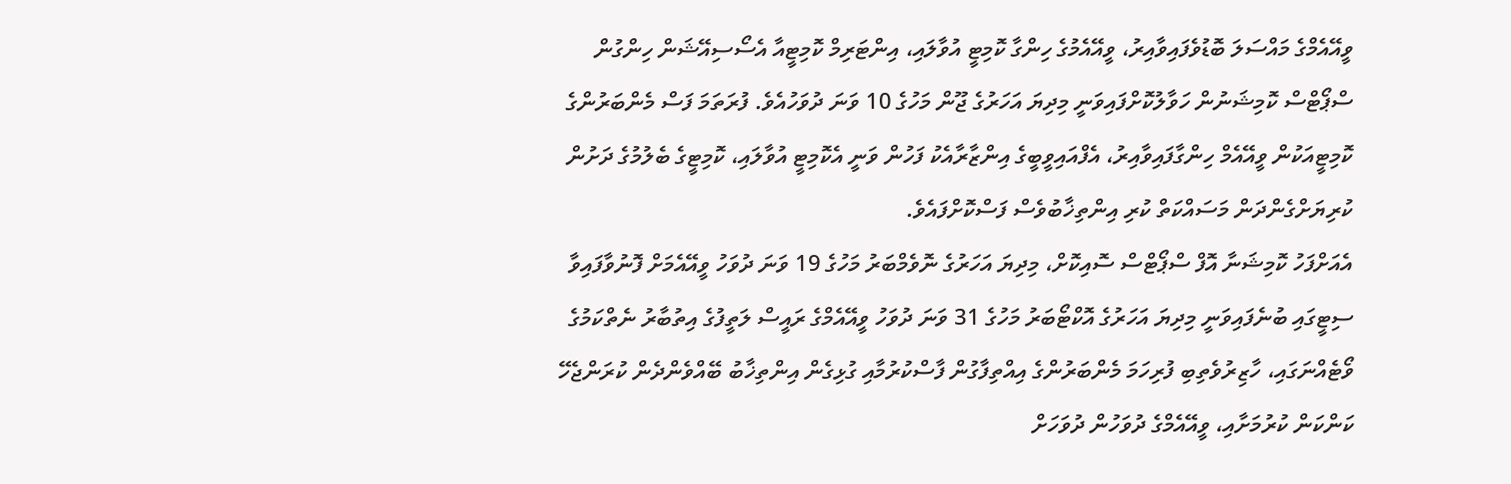ވީއޭއެމްގެ މައްސަލަ ބޮޑުވެފައިވާއިރު، ވީއޭއެމުގެ ހިންގާ ކޮމިޓީ އުވާލައި، އިންޓަރިމް ކޮމިޓީއާ އެސޯސިއޭޝަން ހިންގުން ސްޕޯޓްސް ކޮމިޝަނުން ހަވާލުކޮށްފައިވަނީ މިދިޔަ އަހަރުގެ ޖޫން މަހުގެ 10 ވަނަ ދުވަހުއެވެ. ފުރަތަމަ ފަސް މެންބަރުންގެ ކޮމިޓީއަކުން ވީއޭއެމް ހިންގާފައިވާއިރު، އެފްއައިވީބީގެ އިންޒާރާއެކު ފަހުން ވަނީ އެކޮމިޓީ އުވާލައި، ކޮމިޓީގެ ބެލުމުގެ ދަށުން ކުރިޔަށްގެންދަން މަސައްކަތް ކުރި އިންތިޚާބުވެސް ފަސްކޮށްފައެވެ.
އެއަށްފަހު ކޮމިޝަނާ އޮފް ސްޕޯޓްސް ސޮއިކޮށް، މިދިޔަ އަހަރުގެ ނޮވެމްބަރު މަހުގެ 19 ވަނަ ދުވަހު ވީއޭއެމަށް ފޮނުވާފައިވާ ސިޓީގައި ބުނެފައިވަނީ މިދިޔަ އަހަރުގެ އޮކްޓޯބަރު މަހުގެ 31 ވަނަ ދުވަހު ވީއޭއެމްގެ ރައީސް ލަތީފުގެ އިތުބާރު ނެތްކަމުގެ ވޯޓެއްނަގައި، ހާޒިރުވެތިބި ފުރިހަމަ މެންބަރުންގެ އިއްތިފާގުން ފާސްކުރުމާއި ގުޅިގެން އިންތިޚާބު ބޭއްވެންދެން ކުރަންޖެހޭ ކަންކަން ކުރުމަށާއި، ވީއޭއެމްގެ ދުވަހުން ދުވަހަށް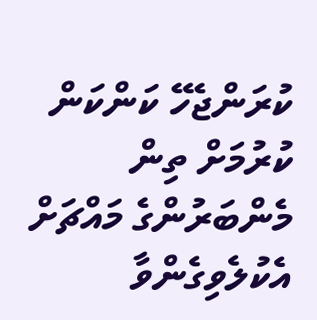ކުރަންޖެހޭ ކަންކަން ކުރުމަށް ތިން މެންބަރުންގެ މައްޗަށް އެކުލެވިގެންވާ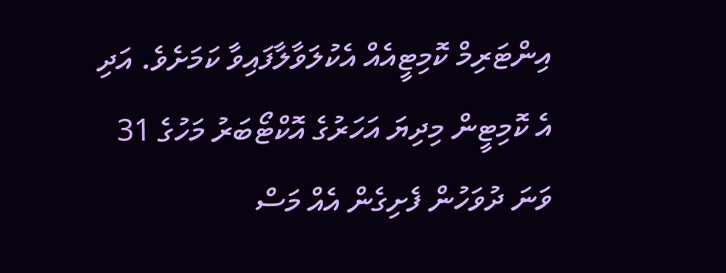އިންޓަރިމް ކޮމިޓީއެއް އެކުލަވާލާފައިވާ ކަމަށެވެ. އަދި އެ ކޮމިޓީން މިދިޔަ އަހަރުގެ އޮކްޓޯބަރު މަހުގެ 31 ވަނަ ދުވަހުން ފެށިގެން އެއް މަސް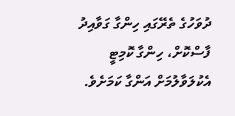ދުވަހުގެ ތެރޭގައި ހިންގާ ގަވާއިދު ފާސްކޮށް، ހިންގާ ކޮމިޓީ އެކުލަވާލުމަށް އަންގާ ކަމަށެވެ.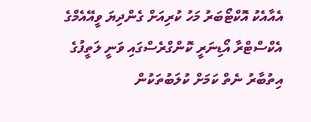އެއާއެކު އޮކްޓޯބަރު މަހު ކުރިއަށް ގެންދިޔަ ވީއޭއެމްގެ އެކްސްޓްރާ އޯޑިނަރީ ކޮންގްރެސްގައި ވަނީ ލަތީފުގެ އިތުބާރު ނެތް ކަމަށް ކުލަބުތަކުން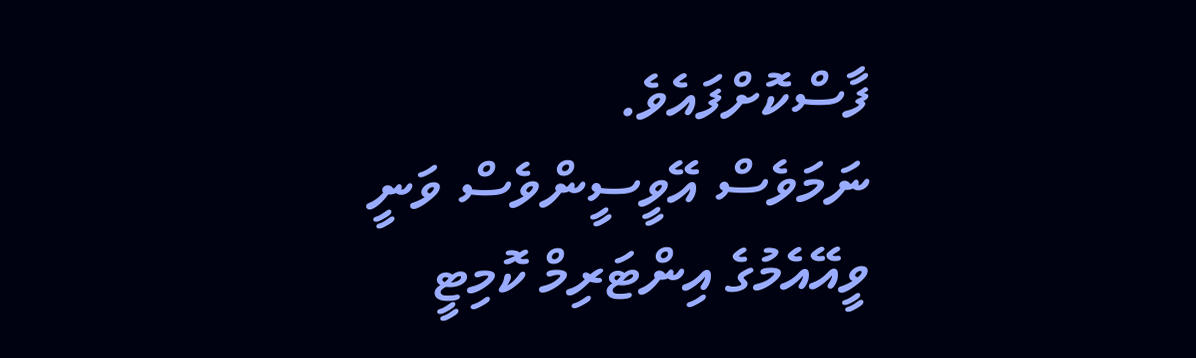ފާސްކޮށްފައެވެ.
ނަމަވެސް އޭވީސީންވެސް ވަނީ ވީއޭއެމުގެ އިންޓަރިމް ކޮމިޓީ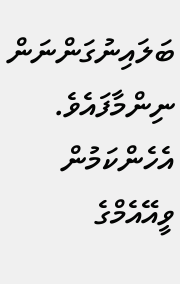ބަލައިނުގަންނަން ނިންމާފައެވެ. އެހެންކަމުން ވީއޭއެމްގެ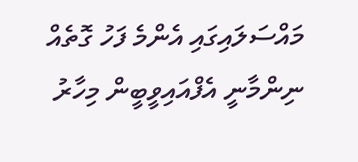މައްސަލައިގައި އެންމެ ފަހު ގޮތެއް ނިންމާނީ އެފްއައިވީބީން މިހާރު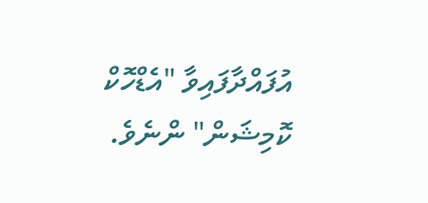އުފައްދާފައިވާ "އެޑްހޮކް ކޮމިޝަން" ންނެވެ.